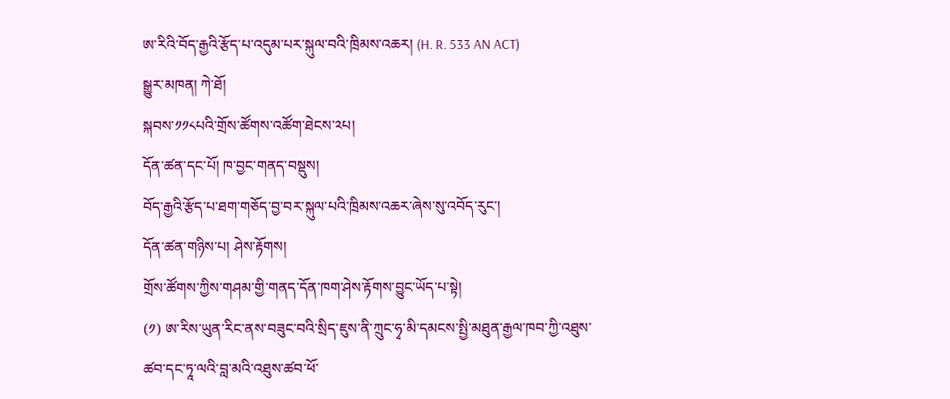ཨ་རིའི་བོད་རྒྱའི་རྩོད་པ་འདུམ་པར་སྐུལ་བའི་ཁྲིམས་འཆར། (H. R. 533 AN ACT)
སྒྱུར་མཁན། ཀེ་ཐོ།
སྐབས་༡༡༨པའི་གྲོས་ཚོགས་འཚོག་ཐེངས་༢པ།
དོན་ཚན་དང་པོ། ཁ་བྱང་གནད་བསྡུས།
བོད་རྒྱའི་རྩོད་པ་ཐག་གཅོད་བྱ་བར་སྐུལ་པའི་ཁྲིམས་འཆར་ཞེས་སུ་འབོད་རུང་།
དོན་ཚན་གཉིས་པ། ཤེས་རྟོགས།
གྲོས་ཚོགས་ཀྱིས་གཤམ་གྱི་གནད་དོན་ཁག་ཤེས་རྟོགས་བྱུང་ཡོད་པ་སྟེ།
(༡) ཨ་རིས་ཡུན་རིང་ནས་བཟུང་བའི་སྲིད་ཇུས་ནི་ཀྲུང་ཧྭ་མི་དམངས་སྤྱི་མཐུན་རྒྱལ་ཁབ་ཀྱི་འཐུས་ཚབ་དང་ཏཱ་ལའི་བླ་མའི་འཐུས་ཚབ་ཕོ་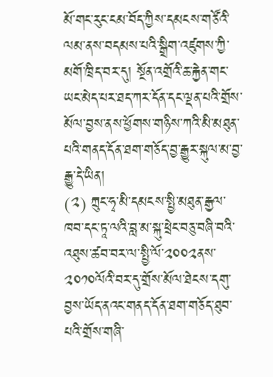མོ་གང་རུང་ངམ་བོད་ཀྱིས་དམངས་གཙོའི་ལམ་ནས་བདམས་པའི་སྒྲིག་འཛུགས་ཀྱི་མགོ་ཁྲིད་བར་དུ། སྔོན་འགྲོའི་ཆ་རྐྱེན་གང་ཡང་མེད་པར་ཐད་ཀར་དོན་དང་ལྡན་པའི་གྲོས་མོལ་བྱས་ནས་ཕྱོགས་གཉིས་ཀའི་མི་མཐུན་པའི་གནད་དོན་ཐག་གཅོད་བྱ་རྒྱུར་སྐུལ་མ་བྱ་རྒྱུ་དེ་ཡིན།
(༢) ཀྲུང་ཧྭ་མི་དམངས་སྤྱི་མཐུན་རྒྱལ་ཁབ་དང་ཏཱ་ལའི་བླ་མ་སྐུ་ཕྲེང་བཅུ་བཞི་བའི་འཐུས་ཚབ་བར་ལ་སྤྱི་ལོ་༢༠༠༢ནས་༢༠༡༠ལོའི་བར་དུ་གྲོས་མོལ་ཐེངས་དགུ་བྱས་ཡོད་ནའང་གནད་དོན་ཐག་གཅོད་ཐུབ་པའི་གྲོས་གཞི་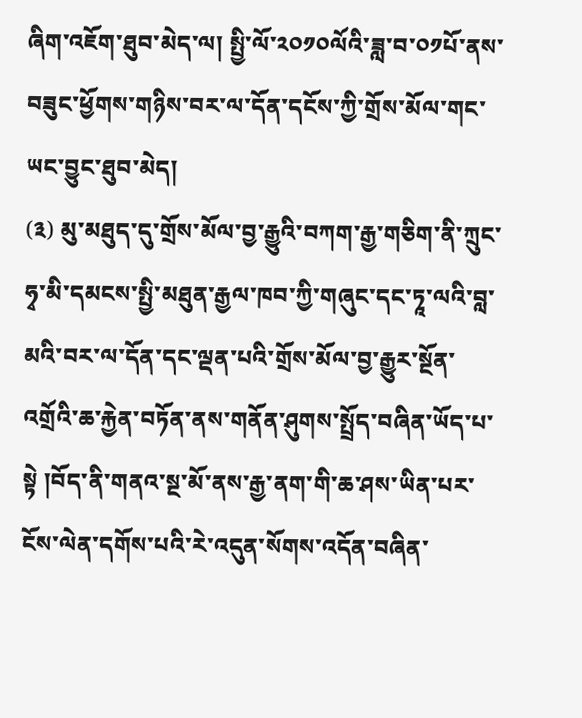ཞིག་འཇོག་ཐུབ་མེད་ལ། སྤྱི་ལོ་༢༠༡༠ལོའི་ཟླ་བ་༠༡པོ་ནས་བཟུང་ཕྱོགས་གཉིས་བར་ལ་དོན་དངོས་ཀྱི་གྲོས་མོལ་གང་ཡང་བྱུང་ཐུབ་མེད།
(༣) མུ་མཐུད་དུ་གྲོས་མོལ་བྱ་རྒྱུའི་བཀག་རྒྱ་གཅིག་ནི་ཀྲུང་ཧྭ་མི་དམངས་སྤྱི་མཐུན་རྒྱལ་ཁབ་ཀྱི་གཞུང་དང་ཏཱ་ལའི་བླ་མའི་བར་ལ་དོན་དང་ལྡན་པའི་གྲོས་མོལ་བྱ་རྒྱུར་སྔོན་འགྲོའི་ཆ་རྐྱེན་བཏོན་ནས་གནོན་ཤུགས་སྤྲོད་བཞིན་ཡོད་པ་སྟེ །བོད་ནི་གནའ་སྔ་མོ་ནས་རྒྱ་ནག་གི་ཆ་ཤས་ཡིན་པར་ངོས་ལེན་དགོས་པའི་རེ་འདུན་སོགས་འདོན་བཞིན་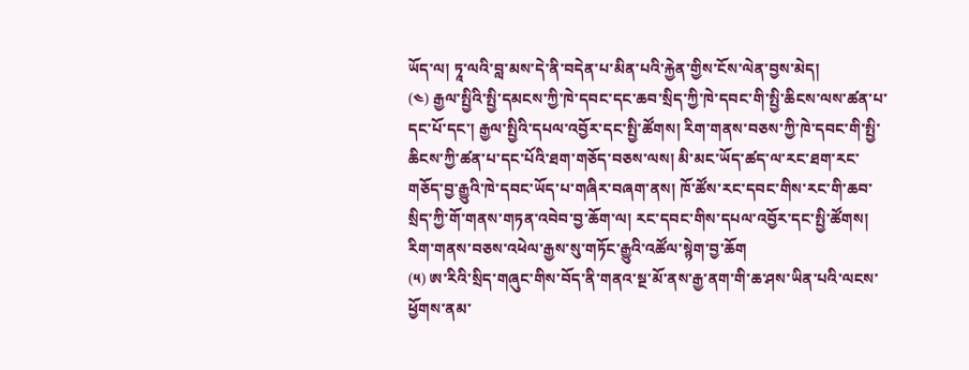ཡོད་ལ། ཏཱ་ལའི་བླ་མས་དེ་ནི་བདེན་པ་མིན་པའི་རྐྱེན་གྱིས་ངོས་ལེན་བྱས་མེད།
(༤) རྒྱལ་སྤྱིའི་སྤྱི་དམངས་ཀྱི་ཁེ་དབང་དང་ཆབ་སྲིད་ཀྱི་ཁེ་དབང་གི་སྤྱི་ཆིངས་ལས་ཚན་པ་དང་པོ་དང་། རྒྱལ་སྤྱིའི་དཔལ་འབྱོར་དང་སྤྱི་ཚོགས། རིག་གནས་བཅས་ཀྱི་ཁེ་དབང་གི་སྤྱི་ཆིངས་ཀྱི་ཚན་པ་དང་པོའི་ཐག་གཅོད་བཅས་ལས། མི་མང་ཡོད་ཚད་ལ་རང་ཐག་རང་གཅོད་བྱ་རྒྱུའི་ཁེ་དབང་ཡོད་པ་གཞིར་བཞག་ནས། ཁོ་ཚོས་རང་དབང་གིས་རང་གི་ཆབ་སྲིད་ཀྱི་གོ་གནས་གཏན་འབེབ་བྱ་ཆོག་ལ། རང་དབང་གིས་དཔལ་འབྱོར་དང་སྤྱི་ཚོགས། རིག་གནས་བཅས་འཕེལ་རྒྱས་སུ་གཏོང་རྒྱུའི་འཚོལ་སྙེག་བྱ་ཆོག
(༥) ཨ་རིའི་སྲིད་གཞུང་གིས་བོད་ནི་གནའ་སྔ་མོ་ནས་རྒྱ་ནག་གི་ཆ་ཤས་ཡིན་པའི་ལངས་ཕྱོགས་ནམ་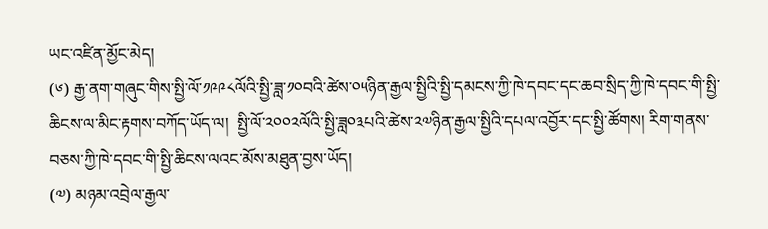ཡང་འཛིན་མྱོང་མེད།
(༦) རྒྱ་ནག་གཞུང་གིས་སྤྱི་ལོ་༡༩༩༨ལོའི་སྤྱི་ཟླ་༡༠བའི་ཚེས་༠༥ཉིན་རྒྱལ་སྤྱིའི་སྤྱི་དམངས་ཀྱི་ཁེ་དབང་དང་ཆབ་སྲིད་ཀྱི་ཁེ་དབང་གི་སྤྱི་ཆིངས་ལ་མིང་རྟགས་བཀོད་ཡོད་ལ།  སྤྱི་ལོ་༢༠༠༢ལོའི་སྤྱི་ཟླ༠༣པའི་ཚེས་༢༧ཉིན་རྒྱལ་སྤྱིའི་དཔལ་འབྱོར་དང་སྤྱི་ཚོགས། རིག་གནས་བཅས་ཀྱི་ཁེ་དབང་གི་སྤྱི་ཆིངས་ལའང་མོས་མཐུན་བྱས་ཡོད།
(༧) མཉམ་འབྲེལ་རྒྱལ་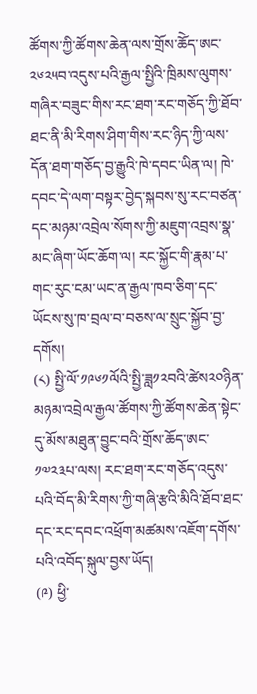ཚོགས་ཀྱི་ཚོགས་ཆེན་ལས་གྲོས་ཆོེད་ཨང་༢༦༢༥བ་འདུས་པའི་རྒྱལ་སྤྱིའི་ཁྲིམས་ལུགས་གཞིར་བཟུང་གིས་རང་ཐག་རང་གཅོད་ཀྱི་ཐོབ་ཐང་ནི་མི་རིགས་ཤིག་གིས་རང་ཉིད་ཀྱི་ལས་དོན་ཐག་གཅོད་བྱ་རྒྱུའི་ཁེ་དབང་ཡིན་ལ། ཁེ་དབང་དེ་ལག་བསྟར་བྱེད་སྐབས་སུ་རང་བཙན་དང་མཉམ་འབྲེལ་སོགས་ཀྱི་མཇུག་འབྲས་སྣ་མང་ཞིག་ཡོང་ཆོག་ལ། རང་སྐྱོང་གི་རྣམ་པ་གང་རུང་ངམ་ཡང་ན་རྒྱལ་ཁབ་ཅིག་དང་ཡོངས་སུ་ཁ་བྲལ་བ་བཅས་ལ་སྲུང་སྐྱོབ་བྱ་དགོས།
(༨) སྤྱི་ལོ་༡༩༦༡ལོའི་སྤྱི་ཟླ༡༢བའི་ཚེས༢༠ཉིན་མཉམ་འབྲེལ་རྒྱལ་ཚོགས་ཀྱི་ཚོགས་ཆེན་སྟེང་དུ་མོས་མཐུན་བྱུང་བའི་གྲོས་ཆོད་ཨང་༡༧༢༣པ་ལས། རང་ཐག་རང་གཅོད་འདུས་པའི་བོད་མི་རིགས་ཀྱི་གཞི་རྩའི་མིའི་ཐོབ་ཐང་དང་རང་དབང་འཕྲོག་མཚམས་འཇོག་དགོས་པའི་འབོད་སྐུལ་བྱས་ཡོད།
(༩) ཕྱི་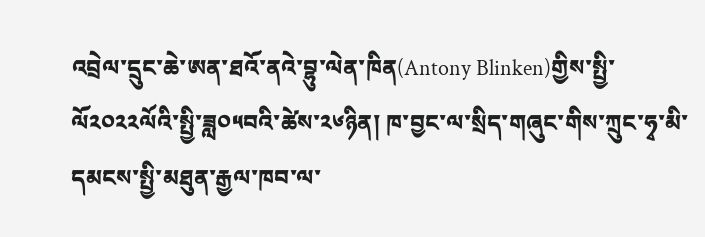འབྲེལ་དྲུང་ཆེ་ཨན་ཐའོ་ནའེ་བྷུ་ལེན་ཁིན(Antony Blinken)གྱིས་སྤྱི་ལོ༢༠༢༢ལོའི་སྤྱི་ཟླ༠༥བའི་ཚེས་༢༦ཉིན། ཁ་བྱང་ལ་སྲིད་གཞུང་གིས་ཀྲུང་ཧྭ་མི་དམངས་སྤྱི་མཐུན་རྒྱལ་ཁབ་ལ་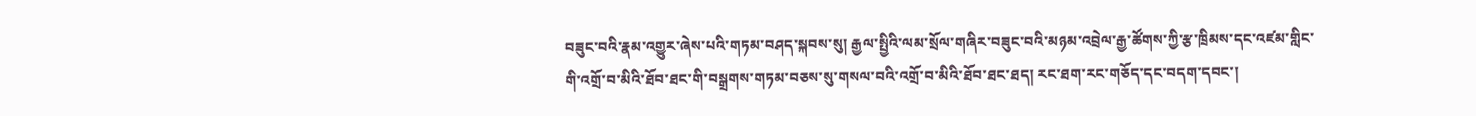བཟུང་བའི་རྣམ་འགྱུར་ཞེས་པའི་གཏམ་བཤད་སྐབས་སུ། རྒྱལ་སྤྱིའི་ལམ་སྲོལ་གཞིར་བཟུང་བའི་མཉམ་འབྲེལ་རྒྱ་ཚོགས་ཀྱི་རྩ་ཁྲིམས་དང་འཛམ་གླིང་གི་འགྲོ་བ་མིའི་ཐོབ་ཐང་གི་བསྒྲགས་གཏམ་བཅས་སུ་གསལ་བའི་འགྲོ་བ་མིའི་ཐོབ་ཐང་ཐད། རང་ཐག་རང་གཅོད་དང་བདག་དབང་།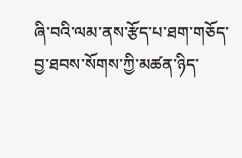ཞི་བའི་ལམ་ནས་རྩོད་པ་ཐག་གཅོད་བྱ་ཐབས་སོགས་ཀྱི་མཚན་ཉིད་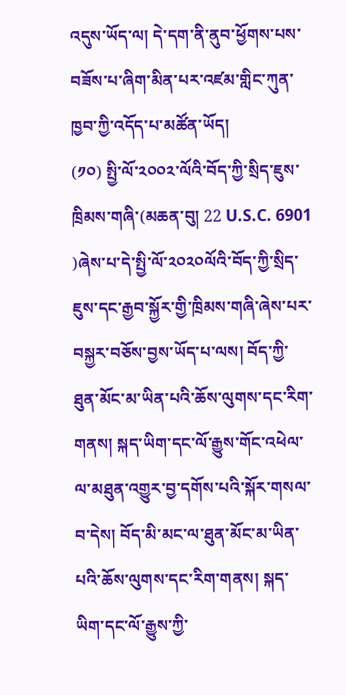འདུས་ཡོད་ལ། དེ་དག་ནི་ནུབ་ཕྱོགས་པས་བཟོས་པ་ཞིག་མིན་པར་འཛམ་གླིང་ཀུན་ཁྱབ་ཀྱི་འདོད་པ་མཚོན་ཡོད།
(༡༠) སྤྱི་ལོ་༢༠༠༢་ལོའི་བོད་ཀྱི་སྲིད་ཇུས་ཁྲིམས་གཞི་(མཆན་བུ། 22 U.S.C. 6901 )ཞེས་པ་དེ་སྤྱི་ལོ་༢༠༢༠ལོའི་བོད་ཀྱི་སྲིད་ཇུས་དང་རྒྱབ་སྐྱོར་གྱི་ཁྲིམས་གཞི་ཞེས་པར་བསྐྱར་བཅོས་བྱས་ཡོད་པ་ལས། བོད་ཀྱི་ཐུན་མོང་མ་ཡིན་པའི་ཆོས་ལུགས་དང་རིག་གནས། སྐད་ཡིག་དང་ལོ་རྒྱུས་གོང་འཕེལ་ལ་མཐུན་འགྱུར་བྱ་དགོས་པའི་སྐོར་གསལ་བ་དེས། བོད་མི་མང་ལ་ཐུན་མོང་མ་ཡིན་པའི་ཆོས་ལུགས་དང་རིག་གནས། སྐད་ཡིག་དང་ལོ་རྒྱུས་ཀྱི་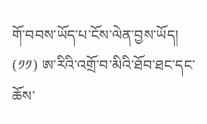གོ་བབས་ཡོད་པ་ངོས་ལེན་བྱས་ཡོད།
(༡༡) ཨ་རིའི་འགྲོ་བ་མིའི་ཐོབ་ཐང་དང་ཆོས་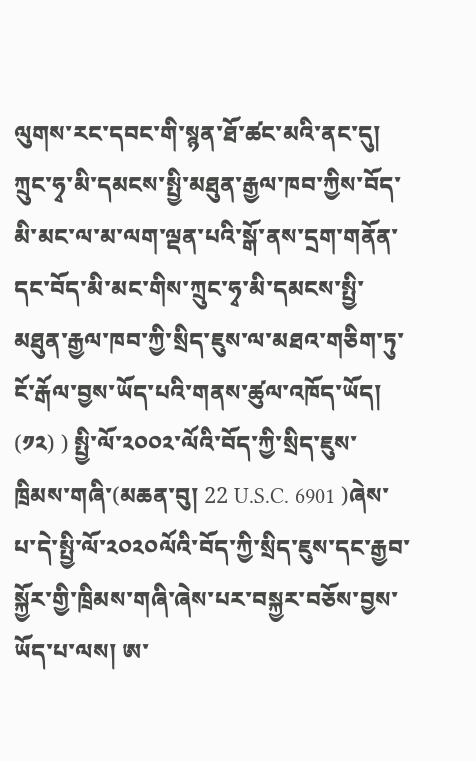ལུགས་རང་དབང་གི་སྙན་ཐོ་ཚང་མའི་ནང་དུ། ཀྲུང་ཧྭ་མི་དམངས་སྤྱི་མཐུན་རྒྱལ་ཁབ་ཀྱིས་བོད་མི་མང་ལ་མ་ལག་ལྡན་པའི་སྒོ་ནས་དྲག་གནོན་དང་བོད་མི་མང་གིས་ཀྲུང་ཧྭ་མི་དམངས་སྤྱི་མཐུན་རྒྱལ་ཁབ་ཀྱི་སྲིད་ཇུས་ལ་མཐའ་གཅིག་ཏུ་ངོ་རྒོལ་བྱས་ཡོད་པའི་གནས་ཚུལ་འཁོད་ཡོད།
(༡༢) ) སྤྱི་ལོ་༢༠༠༢་ལོའི་བོད་ཀྱི་སྲིད་ཇུས་ཁྲིམས་གཞི་(མཆན་བུ། 22 U.S.C. 6901 )ཞེས་པ་དེ་སྤྱི་ལོ་༢༠༢༠ལོའི་བོད་ཀྱི་སྲིད་ཇུས་དང་རྒྱབ་སྐྱོར་གྱི་ཁྲིམས་གཞི་ཞེས་པར་བསྐྱར་བཅོས་བྱས་ཡོད་པ་ལས། ཨ་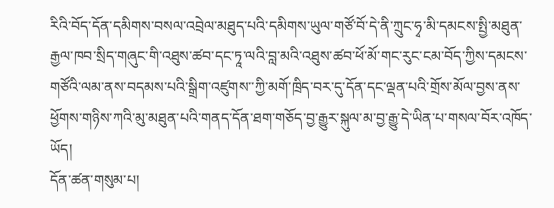རིའི་བོད་དོན་དམིགས་བསལ་འབྲེལ་མཐུད་པའི་དམིགས་ཡུལ་གཙོ་བོ་དེ་ནི་ཀྲུང་ཧྭ་མི་དམངས་སྤྱི་མཐུན་རྒྱལ་ཁབ་སྲིད་གཞུང་གི་འཐུས་ཚབ་དང་ཏཱ་ལའི་བླ་མའི་འཐུས་ཚབ་ཕོ་མོ་གང་རུང་ངམ་བོད་ཀྱིས་དམངས་གཙོའི་ལམ་ནས་བདམས་པའི་སྒྲིག་འཛུགས་་ཀྱི་མགོ་ཁྲིད་བར་དུ་དོན་དང་ལྡན་པའི་གྲོས་མོལ་བྱས་ནས་ཕྱོགས་གཉིས་ཀའི་མུ་མཐུན་པའི་གནད་དོན་ཐག་གཅོད་བྱ་རྒྱུར་སྐུལ་མ་བྱ་རྒྱུ་དེ་ཡིན་པ་གསལ་བོར་འཁོད་ཡོད།
དོན་ཚན་གསུམ་པ།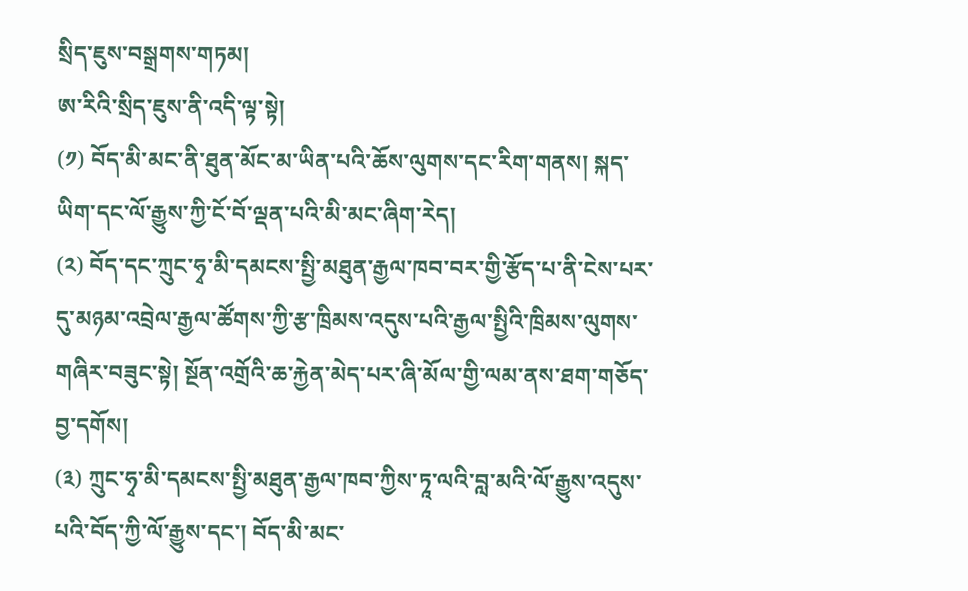སྲིད་ཇུས་བསྒྲགས་གཏམ།
ཨ་རིའི་སྲིད་ཇུས་ནི་འདི་ལྟ་སྟེ།
(༡) བོད་མི་མང་ནི་ཐུན་མོང་མ་ཡིན་པའི་ཆོས་ལུགས་དང་རིག་གནས། སྐད་ཡིག་དང་ལོ་རྒྱུས་ཀྱི་ངོ་བོ་ལྡན་པའི་མི་མང་ཞིག་རེད།
(༢) བོད་དང་ཀྲུང་ཧྭ་མི་དམངས་སྤྱི་མཐུན་རྒྱལ་ཁབ་བར་གྱི་རྩོད་པ་ནི་ངེས་པར་དུ་མཉམ་འབྲེལ་རྒྱལ་ཚོགས་ཀྱི་རྩ་ཁྲིམས་འདུས་པའི་རྒྱལ་སྤྱིའི་ཁྲིམས་ལུགས་གཞིར་བཟུང་སྟེ། སྔོན་འགྲོའི་ཆ་རྐྱེན་མེད་པར་ཞི་མོལ་གྱི་ལམ་ནས་ཐག་གཅོད་བྱ་དགོས།
(༣) ཀྲུང་ཧྭ་མི་དམངས་སྤྱི་མཐུན་རྒྱལ་ཁབ་ཀྱིས་ཏཱ་ལའི་བླ་མའི་ལོ་རྒྱུས་འདུས་པའི་བོད་ཀྱི་ལོ་རྒྱུས་དང་། བོད་མི་མང་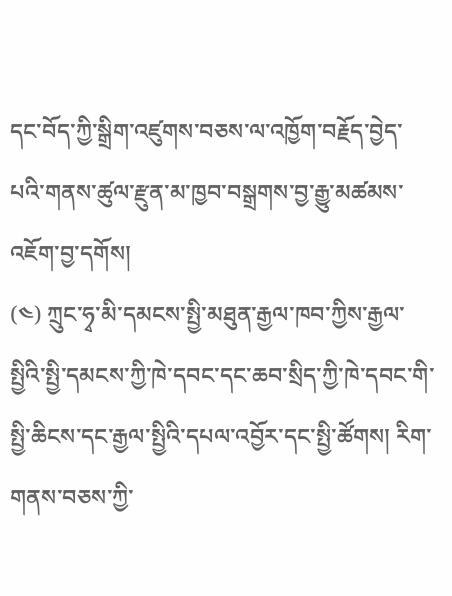དང་བོད་ཀྱི་སྒྲིག་འཛུགས་བཅས་ལ་འཁྱོག་བརྗོད་བྱེད་པའི་གནས་ཚུལ་རྫུན་མ་ཁྱབ་བསྒྲགས་བྱ་རྒྱུ་མཚམས་འཇོག་བྱ་དགོས།
(༤) ཀྲུང་ཧྭ་མི་དམངས་སྤྱི་མཐུན་རྒྱལ་ཁབ་ཀྱིས་རྒྱལ་སྤྱིའི་སྤྱི་དམངས་ཀྱི་ཁེ་དབང་དང་ཆབ་སྲིད་ཀྱི་ཁེ་དབང་གི་སྤྱི་ཆིངས་དང་རྒྱལ་སྤྱིའི་དཔལ་འབྱོར་དང་སྤྱི་ཚོགས། རིག་གནས་བཅས་ཀྱི་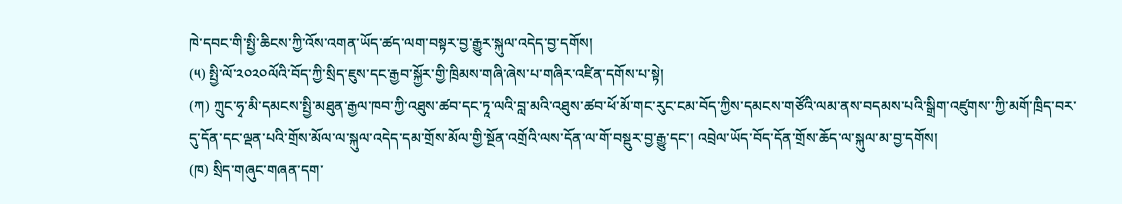ཁེ་དབང་གི་སྤྱི་ཆིངས་ཀྱི་འོས་འགན་ཡོད་ཚད་ལག་བསྟར་བྱ་རྒྱུར་སྐུལ་འདེད་བྱ་དགོས།
(༥) སྤྱི་ལོ་༢༠༢༠ལོའི་བོད་ཀྱི་སྲིད་ཇུས་དང་རྒྱབ་སྐྱོར་གྱི་ཁྲིམས་གཞི་ཞེས་པ་གཞིར་འཛིན་དགོས་པ་སྟེ།
(ཀ) ཀྲུང་ཧྭ་མི་དམངས་སྤྱི་མཐུན་རྒྱལ་ཁབ་ཀྱི་འཐུས་ཚབ་དང་ཏཱ་ལའི་བླ་མའི་འཐུས་ཚབ་ཕོ་མོ་གང་རུང་ངམ་བོད་ཀྱིས་དམངས་གཙོའི་ལམ་ནས་བདམས་པའི་སྒྲིག་འཛུགས་་ཀྱི་མགོ་ཁྲིད་བར་དུ་དོན་དང་ལྡན་པའི་གྲོས་མོལ་ལ་སྐུལ་འདེད་དམ་གྲོས་མོལ་གྱི་སྔོན་འགྲོའི་ལས་དོན་ལ་གོ་བསྡུར་བྱ་རྒྱུ་དང་། འབྲེལ་ཡོད་བོད་དོན་གྲོས་ཆོད་ལ་སྐུལ་མ་བྱ་དགོས།
(ཁ) སྲིད་གཞུང་གཞན་དག་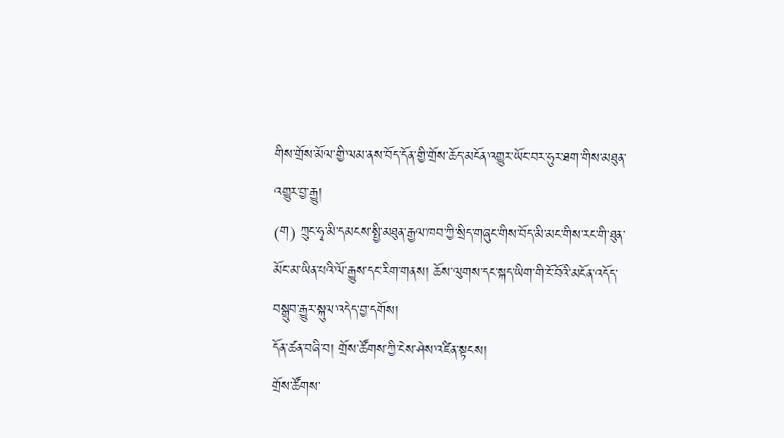གིས་གྲོས་མོལ་གྱི་ལམ་ནས་བོད་དོན་གྱི་གྲོས་ཆོད་མངོན་འགྱུར་ཡོང་བར་ཧུར་ཐག་གིས་མཐུན་འགྱུར་བྱ་རྒྱུ།
(ག) ཀྲུང་ཧྭ་མི་དམངས་སྤྱི་མཐུན་རྒྱལ་ཁབ་ཀྱི་སྲིད་གཞུང་གིས་བོད་མི་མང་གིས་རང་གི་ཐུན་མོང་མ་ཡིན་པའི་ལོ་རྒྱུས་དང་རིག་གནས། ཆོས་ལུགས་དང་སྐད་ཡིག་གི་ངོ་བོའི་མངོན་འདོད་བསྒྲུབ་རྒྱུར་སྐུལ་འདེད་བྱ་དགོས།
དོན་ཚན་བཞི་བ། གྲོས་ཚོགས་ཀྱི་ངེས་ཤེས་འཛིན་སྟངས།
གྲོས་ཚོགས་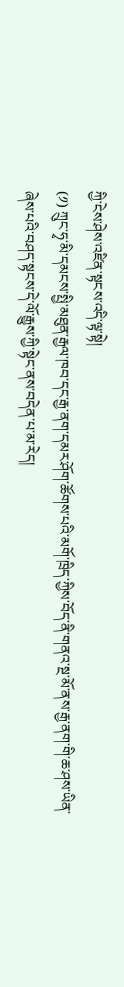ཀྱི་ངེས་ཤེས་འཛིན་སྟངས་འདི་ལྟ་སྟེ།
(༡) ཀྲུང་ཧྭ་མི་དམངས་སྤྱི་མཐུན་རྒྱལ་ཁབ་དང་རྒྱ་ནག་དམར་ཤོག་ཚོགས་པའི་མགོ་ཁྲིད་ཀྱིས་བོད་ནི་གནའ་སྔ་མོ་ནས་རྒྱ་ནག་གི་ཆ་ཤས་ཡིན་ཞེས་པའི་བཤད་སྟངས་དེ་ལོ་རྒྱུས་ཀྱི་སྟེང་ནས་བདེན་པ་མ་རེད།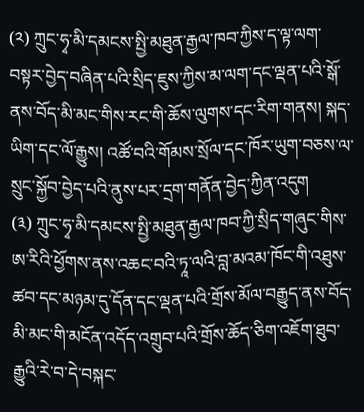(༢) ཀྲུང་ཧྭ་མི་དམངས་སྤྱི་མཐུན་རྒྱལ་ཁབ་ཀྱིས་ད་ལྟ་ལག་བསྟར་བྱེད་བཞིན་པའི་སྲིད་ཇུས་ཀྱིས་མ་ལག་དང་ལྡན་པའི་སྒོ་ནས་བོད་མི་མང་གིས་རང་གི་ཆོས་ལུགས་དང་རིག་གནས། སྐད་ཡིག་དང་ལོ་རྒྱུས། འཚོ་བའི་གོམས་སྲོལ་དང་ཁོར་ཡུག་བཅས་ལ་སྲུང་སྐྱོབ་བྱེད་པའི་ནུས་པར་དྲག་གནོན་བྱེད་ཀྱིན་འདུག
(༣) ཀྲུང་ཧྭ་མི་དམངས་སྤྱི་མཐུན་རྒྱལ་ཁབ་ཀྱི་སྲིད་གཞུང་གིས་ཨ་རིའི་ཕྱོགས་ནས་འཆང་བའི་ཏཱ་ལའི་བླ་མའམ་ཁོང་གི་འཐུས་ཚབ་དང་མཉམ་དུ་དོན་དང་ལྡན་པའི་གྲོས་མོལ་བརྒྱུད་ནས་བོད་མི་མང་གི་མངོན་འདོད་འགྲུབ་པའི་གྲོས་ཆོད་ཅིག་འཇོག་ཐུབ་རྒྱུའི་རེ་བ་དེ་བསྐང་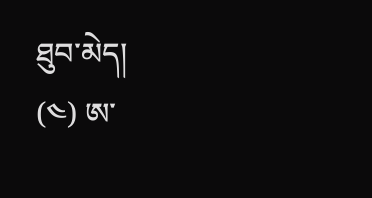ཐུབ་མེད།
(༤) ཨ་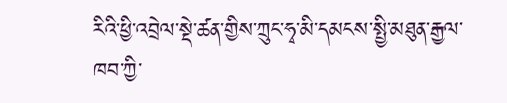རིའི་ཕྱི་འབྲེལ་སྡེ་ཚན་གྱིས་ཀྲུང་ཧྭ་མི་དམངས་སྤྱི་མཐུན་རྒྱལ་ཁབ་ཀྱི་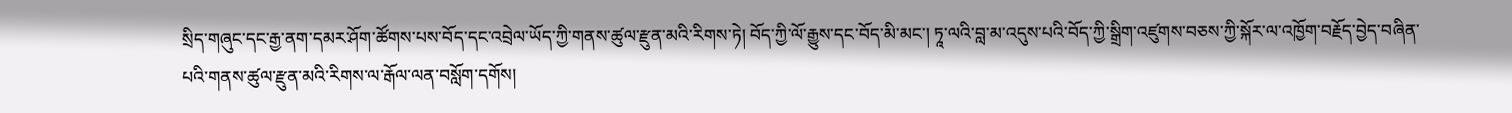སྲིད་གཞུང་དང་རྒྱ་ནག་དམར་ཤོག་ཚོགས་པས་བོད་དང་འབྲེལ་ཡོད་ཀྱི་གནས་ཚུལ་རྫུན་མའི་རིགས་ཏེ། བོད་ཀྱི་ལོ་རྒྱུས་དང་བོད་མི་མང་། ཏཱ་ལའི་བླ་མ་འདུས་པའི་བོད་ཀྱི་སྒྲིག་འཛུགས་བཅས་ཀྱི་སྐོར་ལ་འཁྱོག་བརྗོད་བྱེད་བཞིན་པའི་གནས་ཚུལ་རྫུན་མའི་རིགས་ལ་རྒོལ་ལན་བསློག་དགོས།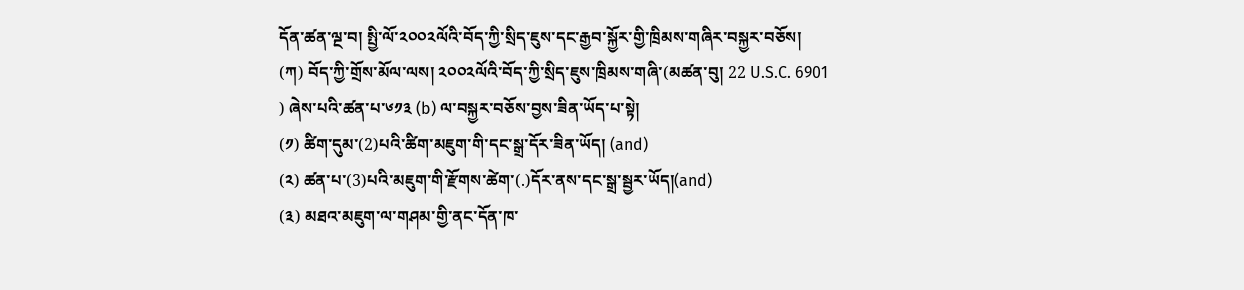དོན་ཚན་ལྔ་བ། སྤྱི་ལོ་༢༠༠༢ལོའི་བོད་ཀྱི་སྲིད་ཇུས་དང་རྒྱབ་སྐྱོར་གྱི་ཁྲིམས་གཞིར་བསྐྱར་བཅོས།
(ཀ) བོད་ཀྱི་གྲོས་མོལ་ལས། ༢༠༠༢ལོའི་བོད་ཀྱི་སྲིད་ཇུས་ཁྲིམས་གཞི་(མཚན་བུ། 22 U.S.C. 6901 ) ཞེས་པའི་ཚན་པ་༦༡༣ (b) ལ་བསྐྱར་བཅོས་བྱས་ཟིན་ཡོད་པ་སྟེ།
(༡) ཚིག་དུམ་(2)པའི་ཚིག་མཇུག་གི་དང་སྒྲ་དོར་ཟིན་ཡོད། (and)
(༢) ཚན་པ་(3)པའི་མཇུག་གི་རྫོགས་ཚེག་(.)དོར་ནས་དང་སྒྲ་སྦྱར་ཡོད།(and)
(༣) མཐའ་མཇུག་ལ་གཤམ་གྱི་ནང་དོན་ཁ་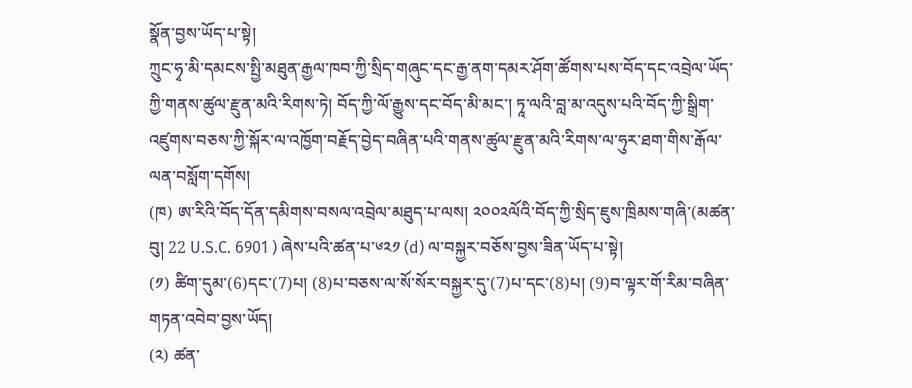སྣོན་བྱས་ཡོད་པ་སྟེ།
ཀྲུང་ཧྭ་མི་དམངས་སྤྱི་མཐུན་རྒྱལ་ཁབ་ཀྱི་སྲིད་གཞུང་དང་རྒྱ་ནག་དམར་ཤོག་ཚོགས་པས་བོད་དང་འབྲེལ་ཡོད་ཀྱི་གནས་ཚུལ་རྫུན་མའི་རིགས་ཏེ། བོད་ཀྱི་ལོ་རྒྱུས་དང་བོད་མི་མང་། ཏཱ་ལའི་བླ་མ་འདུས་པའི་བོད་ཀྱི་སྒྲིག་འཛུགས་བཅས་ཀྱི་སྐོར་ལ་འཁྱོག་བརྗོད་བྱེད་བཞིན་པའི་གནས་ཚུལ་རྫུན་མའི་རིགས་ལ་ཧུར་ཐག་གིས་རྒོལ་ལན་བསློག་དགོས།
(ཁ) ཨ་རིའི་བོད་དོན་དམིགས་བསལ་འབྲེལ་མཐུད་པ་ལས། ༢༠༠༢ལོའི་བོད་ཀྱི་སྲིད་ཇུས་ཁྲིམས་གཞི་(མཚན་བུ། 22 U.S.C. 6901 ) ཞེས་པའི་ཚན་པ་༦༢༡ (d) ལ་བསྐྱར་བཅོས་བྱས་ཟིན་ཡོད་པ་སྟེ།
(༡) ཚིག་དུམ་(6)དང་(7)པ། (8)པ་བཅས་ལ་སོ་སོར་བསྐྱར་དུ་(7)པ་དང་(8)པ། (9)བ་ལྟར་གོ་རིམ་བཞིན་གཏན་འབེབ་བྱས་ཡོད།
(༢) ཚན་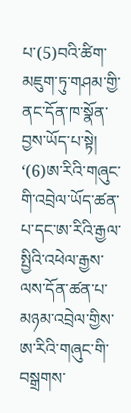པ་(5)བའི་ཚིག་མཇུག་ཏུ་གཤམ་གྱི་ནང་དོན་ཁ་སྣོན་བྱས་ཡོད་པ་སྟེ།
‘(6)ཨ་རིའི་གཞུང་གི་འབྲེལ་ཡོད་ཚན་པ་དང་ཨ་རིའི་རྒྱལ་སྤྱིའི་འཕེལ་རྒྱས་ལས་དོན་ཚན་པ་མཉམ་འབྲེལ་གྱིས་ཨ་རིའི་གཞུང་གི་བསྒྲགས་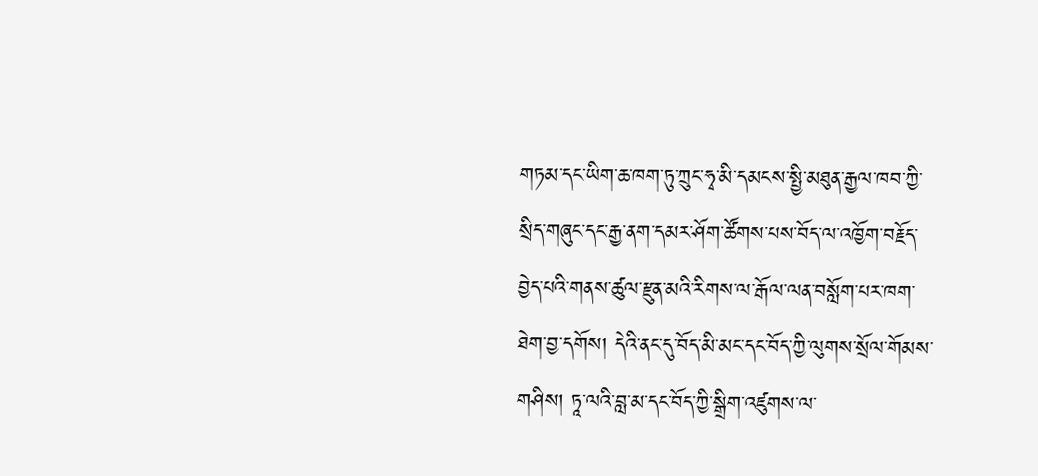གཏམ་དང་ཡིག་ཆ་ཁག་ཏུ་ཀྲུང་ཧྭ་མི་དམངས་སྤྱི་མཐུན་རྒྱལ་ཁབ་ཀྱི་སྲིད་གཞུང་དང་རྒྱ་ནག་དམར་ཤོག་ཚོགས་པས་བོད་ལ་འཁྱོག་བརྗོད་བྱེད་པའི་གནས་ཚུལ་རྫུན་མའི་རིགས་ལ་རྒོལ་ལན་བསློག་པར་ཁག་ཐེག་བྱ་དགོས། དེའི་ནང་དུ་བོད་མི་མང་དང་བོད་ཀྱི་ལུགས་སྲོལ་གོམས་གཤིས། ཏཱ་ལའི་བླ་མ་དང་བོད་ཀྱི་སྒྲིག་འཛུགས་ལ་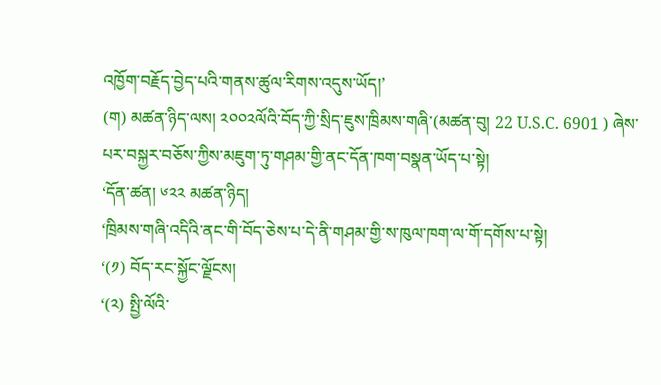འཁྱོག་བརྗོད་བྱེད་པའི་གནས་ཚུལ་རིགས་འདུས་ཡོད།’
(ག) མཚན་ཉིད་ལས། ༢༠༠༢ལོའི་བོད་ཀྱི་སྲིད་ཇུས་ཁྲིམས་གཞི་(མཚན་བུ། 22 U.S.C. 6901 ) ཞེས་པར་བསྐྱར་བཅོས་ཀྱིས་མཇུག་ཏུ་གཤམ་གྱི་ནང་དོན་ཁག་བསྣན་ཡོད་པ་སྟེ།
‘དོན་ཚན། ༦༢༢ མཚན་ཉིད།
‘ཁྲིམས་གཞི་འདིའི་ནང་གི་བོད་ཅེས་པ་དེ་ནི་གཤམ་གྱི་ས་ཁུལ་ཁག་ལ་གོ་དགོས་པ་སྟེ།
‘(༡) བོད་རང་སྐྱོང་ལྗོངས།
‘(༢) སྤྱི་ལོའི་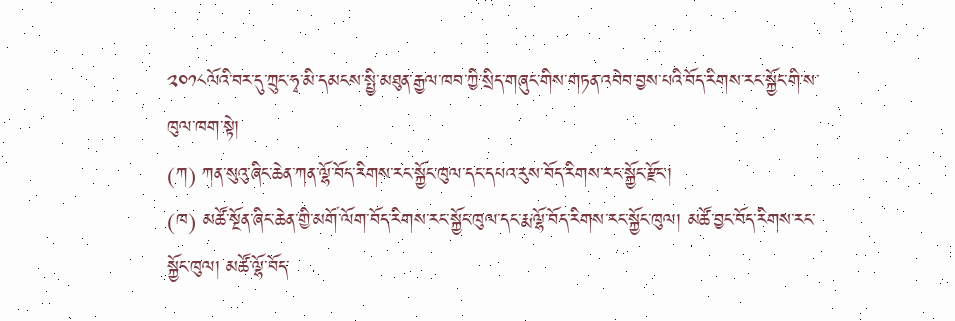༢༠༡༨ལོའི་བར་དུ་ཀྲུང་ཧྭ་མི་དམངས་སྤྱི་མཐུན་རྒྱལ་ཁབ་ཀྱི་སྲིད་གཞུང་གིས་གཏན་འབེབ་བྱས་པའི་བོད་རིགས་རང་སྐྱོང་གི་ས་ཁུལ་ཁག་སྟེ།
(ཀ) ཀན་སུའུ་ཞིང་ཆེན་ཀན་ལྷོ་བོད་རིགས་རང་སྐྱོང་ཁུལ་དང་དཔའ་རུས་བོད་རིགས་རང་སྐྱོང་རྫོང་།
(ཁ) མཚོ་སྔོན་ཞིང་ཆེན་གྱི་མགོ་ལོག་བོད་རིགས་རང་སྐྱོང་ཁུལ་དང་རྨ་ལྷོ་བོད་རིགས་རང་སྐྱོང་ཁུལ། མཚོ་བྱང་བོད་རིགས་རང་སྐྱོང་ཁུལ། མཚོ་ལྷོ་བོད་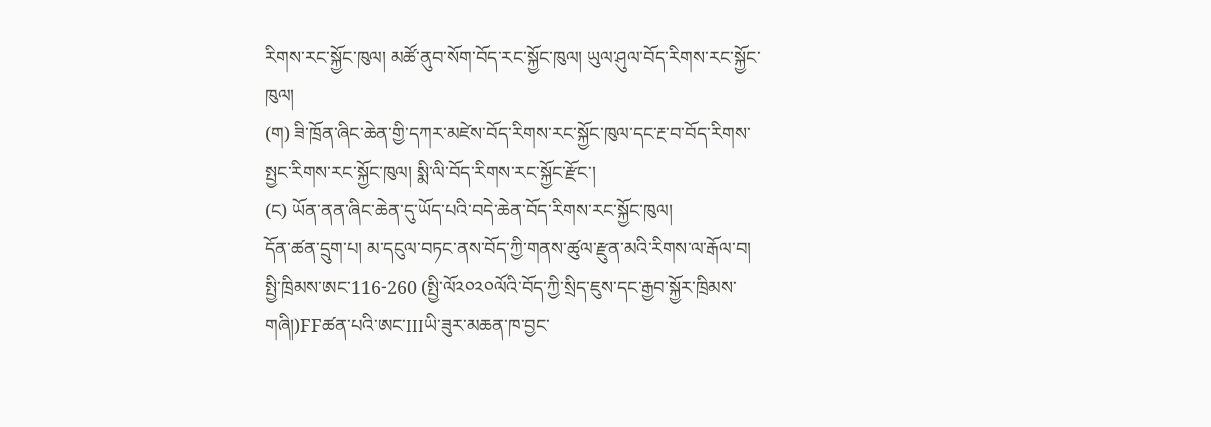རིགས་རང་སྐྱོང་ཁུལ། མཚོ་ནུབ་སོག་བོད་རང་སྐྱོང་ཁུལ། ཡུལ་ཤུལ་བོད་རིགས་རང་སྐྱོང་ཁུལ།
(ག) ཟི་ཁྲོན་ཞིང་ཆེན་གྱི་དཀར་མཛེས་བོད་རིགས་རང་སྐྱོང་ཁུལ་དང་རྔ་བ་བོད་རིགས་སྤྱང་རིགས་རང་སྐྱོང་ཁུལ། སྨི་ལི་བོད་རིགས་རང་སྐྱོང་རྫོང་།
(ང) ཡོན་ནན་ཞིང་ཆེན་དུ་ཡོད་པའི་བདེ་ཆེན་བོད་རིགས་རང་སྐྱོང་ཁུལ།
དོན་ཚན་དྲུག་པ། མ་དངུལ་བཏང་ནས་བོད་ཀྱི་གནས་ཚུལ་རྫུན་མའི་རིགས་ལ་རྒོལ་བ།
སྤྱི་ཁྲིམས་ཨང་116-260 (སྤྱི་ལོ༢༠༢༠ལོའི་བོད་ཀྱི་སྲིད་ཇུས་དང་རྒྱབ་སྐྱོར་ཁྲིམས་གཞི།)FFཚན་པའི་ཨང་IIIཡི་ཟུར་མཆན་ཁ་བྱང་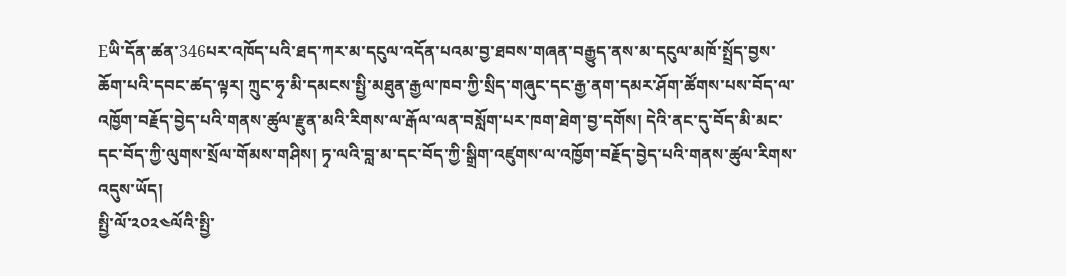Eཡི་དོན་ཚན་346པར་འཁོད་པའི་ཐད་ཀར་མ་དངུལ་འདོན་པའམ་བྱ་ཐབས་གཞན་བརྒྱུད་ནས་མ་དངུལ་མཁོ་སྤྲོད་བྱས་ཆོག་པའི་དབང་ཚད་ལྟར། ཀྲུང་ཧྭ་མི་དམངས་སྤྱི་མཐུན་རྒྱལ་ཁབ་ཀྱི་སྲིད་གཞུང་དང་རྒྱ་ནག་དམར་ཤོག་ཚོགས་པས་བོད་ལ་འཁྱོག་བརྗོད་བྱེད་པའི་གནས་ཚུལ་རྫུན་མའི་རིགས་ལ་རྒོལ་ལན་བསློག་པར་ཁག་ཐེག་བྱ་དགོས། དེའི་ནང་དུ་བོད་མི་མང་དང་བོད་ཀྱི་ལུགས་སྲོལ་གོམས་གཤིས། ཏྭ་ལའི་བླ་མ་དང་བོད་ཀྱི་སྒྲིག་འཛུགས་ལ་འཁྱོག་བརྗོད་བྱེད་པའི་གནས་ཚུལ་རིགས་འདུས་ཡོད།
སྤྱི་ལོ་༢༠༢༤ལོའི་སྤྱི་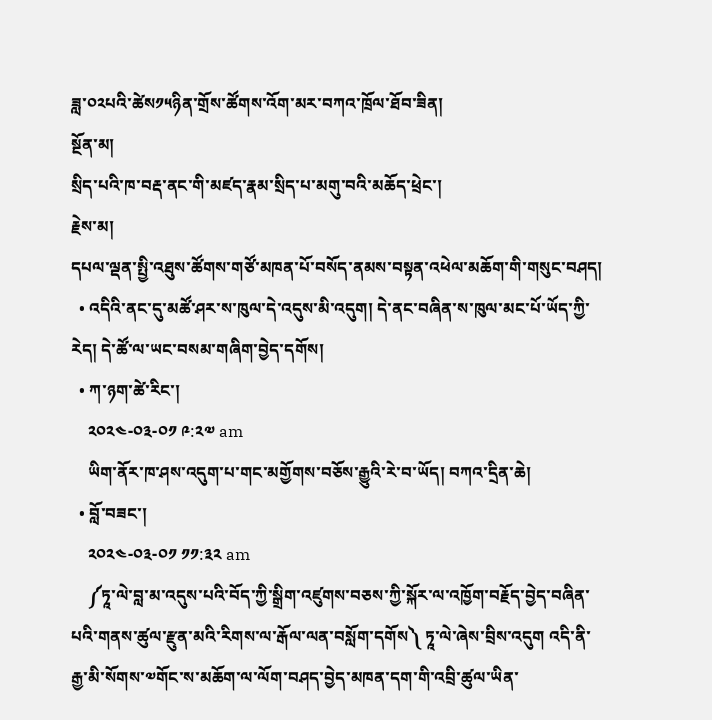ཟླ་༠༢པའི་ཚེས༡༥ཉིན་གྲོས་ཚོགས་འོག་མར་བཀའ་ཁྲོལ་ཐོབ་ཟིན།
སྔོན་མ།
སྲིད་པའི་ཁ་བརྡ་ནང་གི་མཛད་རྣམ་སྲིད་པ་མགུ་བའི་མཆོད་ཕྲེང་།
རྗེས་མ།
དཔལ་ལྡན་སྤྱི་འཐུས་ཚོགས་གཙོ་མཁན་པོ་བསོད་ནམས་བསྟན་འཕེལ་མཆོག་གི་གསུང་བཤད།
  • འདིའི་ནང་དུ་མཚོ་ཤར་ས་ཁུལ་དེ་འདུས་མི་འདུག། དེ་ནང་བཞིན་ས་ཁུལ་མང་པོ་ཡོད་ཀྱི་རེད། དེ་ཚོ་ལ་ཡང་བསམ་གཞིག་བྱེད་དགོས།
  • ཀ་ཉག་ཚེ་རིང་།
    ༢༠༢༤-༠༣-༠༡ ༩:༢༧ am
    ཡིག་ནོར་ཁ་ཤས་འདུག་པ་གང་མགྱོགས་བཅོས་རྒྱུའི་རེ་བ་ཡོད། བཀའ་དྲིན་ཆེ།
  • བློ་བཟང་།
    ༢༠༢༤-༠༣-༠༡ ༡༡:༣༢ am
    ༼ཏཱ་ལེ་བླ་མ་འདུས་པའི་བོད་ཀྱི་སྒྲིག་འཛུགས་བཅས་ཀྱི་སྐོར་ལ་འཁྱོག་བརྗོད་བྱེད་བཞིན་པའི་གནས་ཚུལ་རྫུན་མའི་རིགས་ལ་རྒོལ་ལན་བསློག་དགོས༽ ཏཱ་ལེ་ཞེས་བྲིས་འདུག འདི་ནི་རྒྱ་མི་སོགས་༧གོང་ས་མཆོག་ལ་ལོག་བཤད་བྱེད་མཁན་དག་གི་འབྲི་ཚུལ་ཡིན་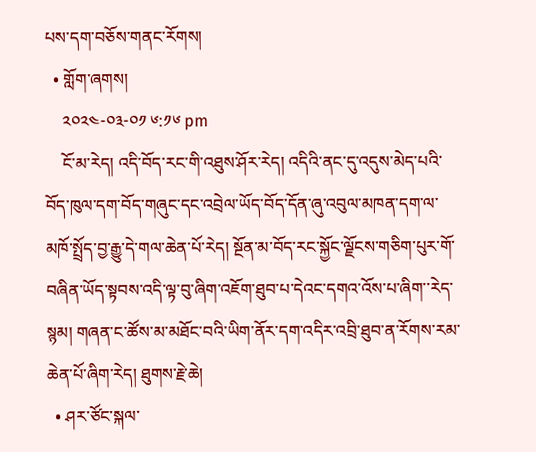པས་དག་བཅོས་གནང་རོགས།
  • གློག་ཞགས།
    ༢༠༢༤-༠༣-༠༡ ༦:༡༦ pm
    ངོ་མ་རེད། འདི་བོད་རང་གི་འཐུས་ཤོར་རེད། འདིའི་ནང་དུ་འདུས་མེད་པའི་བོད་ཁུལ་དག་བོད་གཞུང་དང་འབྲེལ་ཡོད་བོད་དོན་ཞུ་འབུལ་མཁན་དག་ལ་མཁོ་སྤྲོད་བྱ་རྒྱུ་དེ་གལ་ཆེན་པོ་རེད། སྔོན་མ་བོད་རང་སྐྱོང་ལྗོངས་གཅིག་པུར་གོ་བཞིན་ཡོད་སྟབས་འདི་ལྟ་བུ་ཞིག་འཇོག་ཐུབ་པ་དེའང་དགའ་འོས་པ་ཞིག་་རེད་སྙམ། གཞན་ང་ཚོས་མ་མཐོང་བའི་ཡིག་ནོར་དག་འདིར་འབྲི་ཐུབ་ན་རོགས་རམ་ཆེན་པོ་ཞིག་རེད། ཐུགས་རྗེ་ཆེ།
  • ཤར་ཙོང་སྐལ་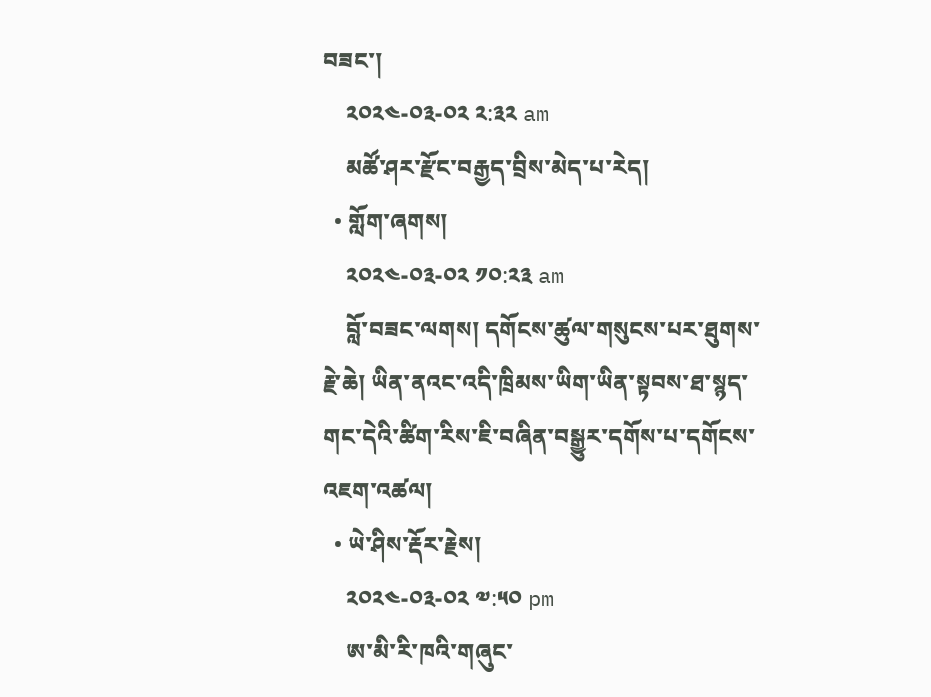བཟང་།
    ༢༠༢༤-༠༣-༠༢ ༢:༣༢ am
    མཚོ་ཤར་རྫོང་བརྒྱད་བྲིས་མེད་པ་རེད།
  • གློག་ཞགས།
    ༢༠༢༤-༠༣-༠༢ ༡༠:༢༣ am
    བློ་བཟང་ལགས། དགོངས་ཚུལ་གསུངས་པར་ཐུགས་རྗེ་ཆེ། ཡིན་ནའང་འདི་ཁྲིམས་ཡིག་ཡིན་སྟབས་ཐ་སྙད་གང་དེའི་ཚིག་རིས་ཇི་བཞིན་བསྒྱུར་དགོས་པ་དགོངས་འཇག་འཚལ།
  • ཡེ་ཤིས་རྡོར་རྗེས།
    ༢༠༢༤-༠༣-༠༢ ༧:༥༠ pm
    ཨ་མི་རི་ཁའི་གཞུང་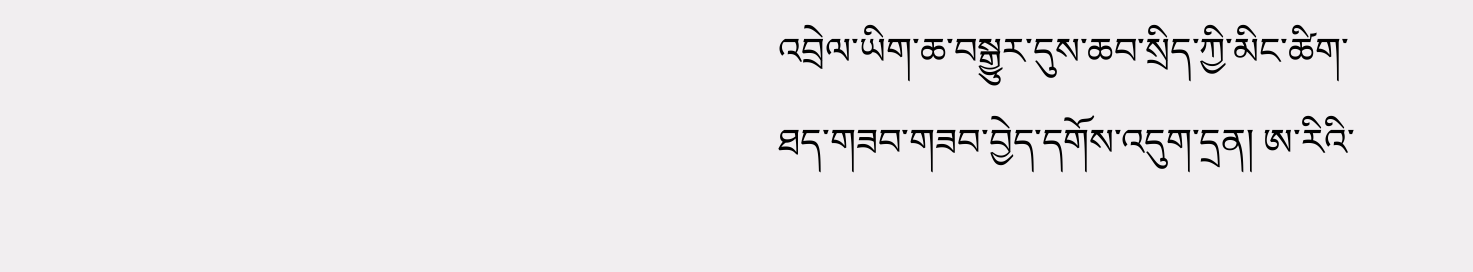འབྲེལ་ཡིག་ཆ་བསྒྱུར་དུས་ཆབ་སྲིད་ཀྱི་མིང་ཚིག་ཐད་གཟབ་གཟབ་བྱེད་དགོས་འདུག་དྲན། ཨ་རིའི་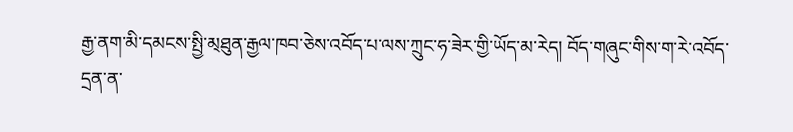རྒྱ་ནག་མི་དམངས་སྤྱི་མ྄ཐུན་རྒྱལ་ཁབ་ཅེས་འབོད་པ་ལས་ཀྲུང་ཧ་ཟེར་གྱི་ཡོད་མ་རེད། བོད་གཞུང་གིས་ག་རེ་འབོད་དྲན་ན་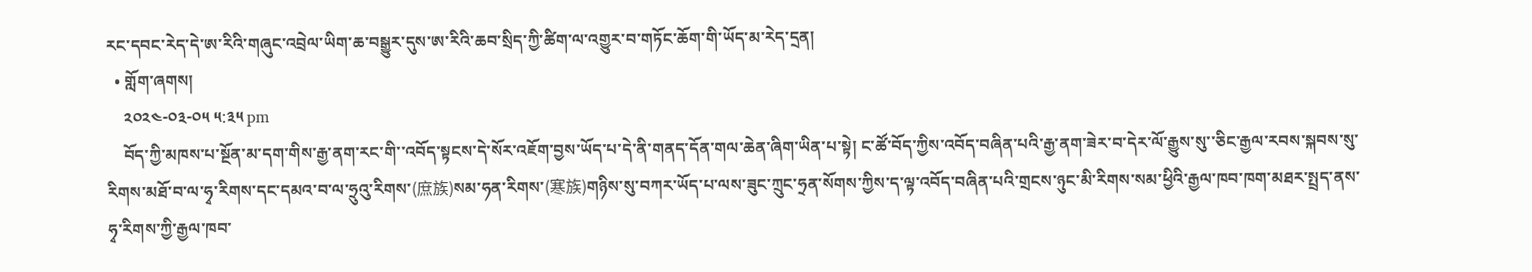རང་དབང་རེད་དེ་ཨ་རིའི་གཞུང་འབྲེལ་ཡིག་ཆ་བསྒྱུར་དུས་ཨ་རིའི་ཆབ་སྲིད་ཀྱི་ཚིག་ལ་འགྱུར་བ་གཏོང་ཆོག་གི་ཡོད་མ་རེད་དྲན།
  • གློག་ཞགས།
    ༢༠༢༤-༠༣-༠༥ ༥:༣༥ pm
    བོད་ཀྱི་མཁས་པ་སྔོན་མ་དག་གིས་རྒྱ་ནག་རང་གི་་འབོད་སྟངས་དེ་སོར་འཇོག་བྱས་ཡོད་པ་དེ་ནི་གནད་དོན་གལ་ཆེན་ཞིག་ཡིན་པ་སྟེ། ང་ཚོ་བོད་ཀྱིས་འབོད་བཞིན་པའི་རྒྱ་ནག་ཟེར་བ་དེར་ལོ་རྒྱུས་སུ་་ཅིང་རྒྱལ་རབས་སྐབས་སུ་རིགས་མཐོ་བ་ལ་ཧྭ་རིགས་དང་དམའ་བ་ལ་ཧྲུའུ་རིགས་(庶族)སམ་ཧན་རིགས་(寒族)གཉིས་སུ་བཀར་ཡོད་པ་ལས་ཟུང་ཀྲུང་ཧྲན་སོགས་ཀྱིས་ད་ལྟ་འབོད་བཞིན་པའི་གྲངས་ཉུང་མི་རིགས་སམ་ཕྱིའི་རྒྱལ་ཁབ་ཁག་མཐར་སྤྲད་ནས་ཧྭ་རིགས་ཀྱི་རྒྱལ་ཁབ་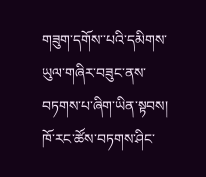གཟུག་དགོས་་པའི་དམིགས་ཡུལ་གཞིར་བཟུང་ནས་བཏགས་པ་ཞིག་ཡིན་སྟབས། ཁོ་རང་ཚོས་བཏགས་ཤིང་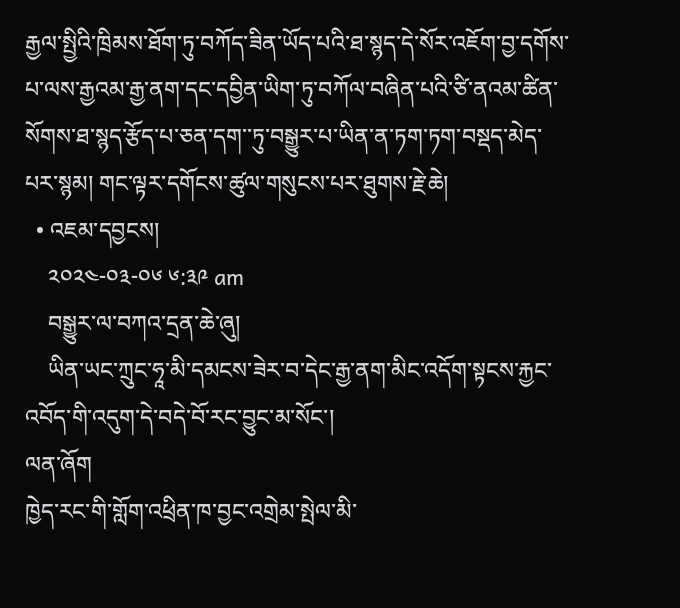རྒྱལ་སྤྱིའི་ཁྲིམས་ཐོག་ཏུ་བཀོད་ཟིན་ཡོད་པའི་ཐ་སྙད་དེ་སོར་འཇོག་བྱ་དགོས་པ་ལས་རྒྱའམ་རྒྱ་ནག་དང་དབྱིན་ཡིག་ཏུ་བཀོལ་བཞིན་པའི་ཙི་ནའམ་ཚིན་སོགས་ཐ་སྙད་རྩོད་པ་ཅན་དག་་ཏུ་བསྒྱུར་པ་ཡིན་ན་ཏག་ཏག་བསྡད་མེད་པར་སྙམ། གང་ལྟར་དགོངས་ཚུལ་གསུངས་པར་ཐུགས་རྗེ་ཆེ།
  • འཇམ་དབྱངས།
    ༢༠༢༤-༠༣-༠༦ ༦:༣༩ am
    བསྒྱུར་ལ་བཀའ་དྲན་ཆེ་ཞུ།
    ཡིན་ཡང་ཀྲུང་ཧཱ་མི་དམངས་ཟེར་བ་དེང་རྒྱ་ནག་མིང་འདོག་སྟངས་རྐྱང་འབོད་གི་འདུག་དེ་བདེ་བོ་རང་བྱུང་མ་སོང་།
ལན་ཞོག
ཁྱེད་རང་གི་གློག་འཕྲིན་ཁ་བྱང་འགྲེམ་སྤེལ་མི་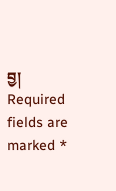བྱ། Required fields are marked *